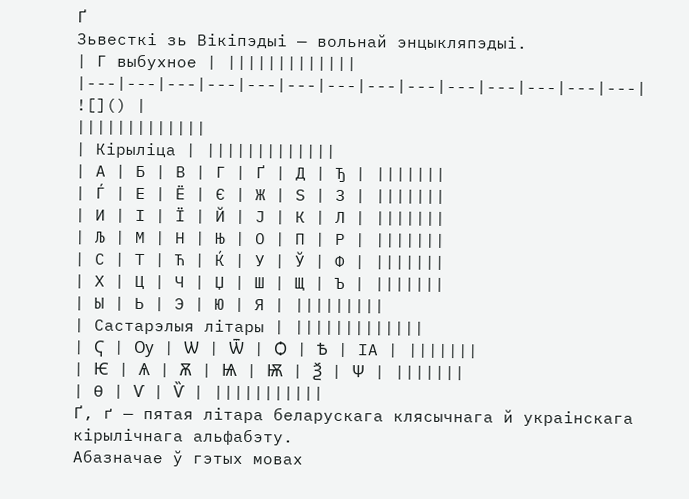Ґ
Зьвесткі зь Вікіпэдыі — вольнай энцыкляпэдыі.
| Г выбухное | |||||||||||||
|---|---|---|---|---|---|---|---|---|---|---|---|---|---|
![]() |
|||||||||||||
| Кірыліца | |||||||||||||
| А | Б | В | Г | Ґ | Д | Ђ | |||||||
| Ѓ | Е | Ё | Є | Ж | Ѕ | З | |||||||
| И | І | Ї | Й | Ј | К | Л | |||||||
| Љ | М | Н | Њ | О | П | Р | |||||||
| С | Т | Ћ | Ќ | У | Ў | Ф | |||||||
| Х | Ц | Ч | Џ | Ш | Щ | Ъ | |||||||
| Ы | Ь | Э | Ю | Я | |||||||||
| Састарэлыя літары | |||||||||||||
| Ҁ | Ѹ | Ѡ | Ѿ | Ѻ | Ѣ | ІА | |||||||
| Ѥ | Ѧ | Ѫ | Ѩ | Ѭ | Ѯ | Ѱ | |||||||
| Ѳ | Ѵ | Ѷ | |||||||||||
Ґ, ґ — пятая літара беларускага клясычнага й украінскага кірылічнага альфабэту.
Абазначае ў гэтых мовах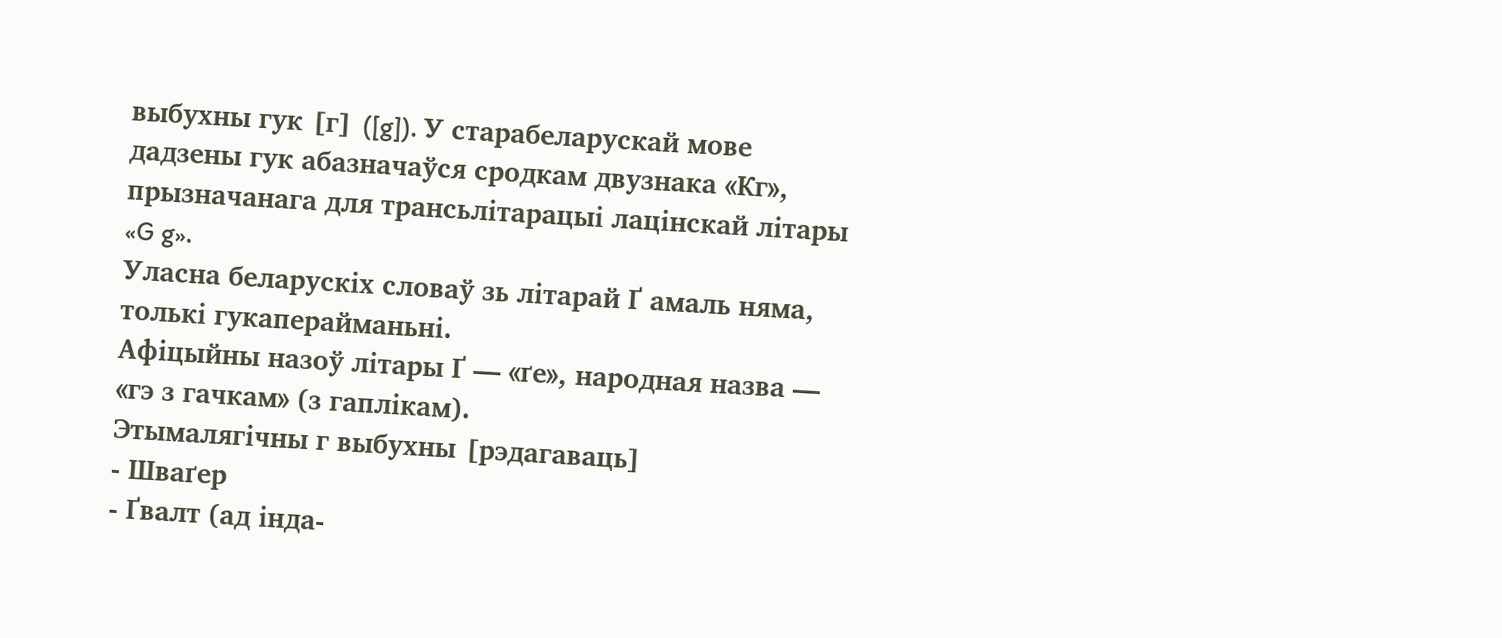выбухны гук [г] ([g]). У старабеларускай мове дадзены гук абазначаўся сродкам двузнака «Кг», прызначанага для трансьлітарацыі лацінскай літары «G g».
Уласна беларускіх словаў зь літарай Ґ амаль няма, толькі гукаперайманьні.
Афіцыйны назоў літары Ґ — «ґе», народная назва — «гэ з гачкам» (з гаплікам).
Этымалягічны г выбухны [рэдагаваць]
- Шваґер
- Ґвалт (ад інда-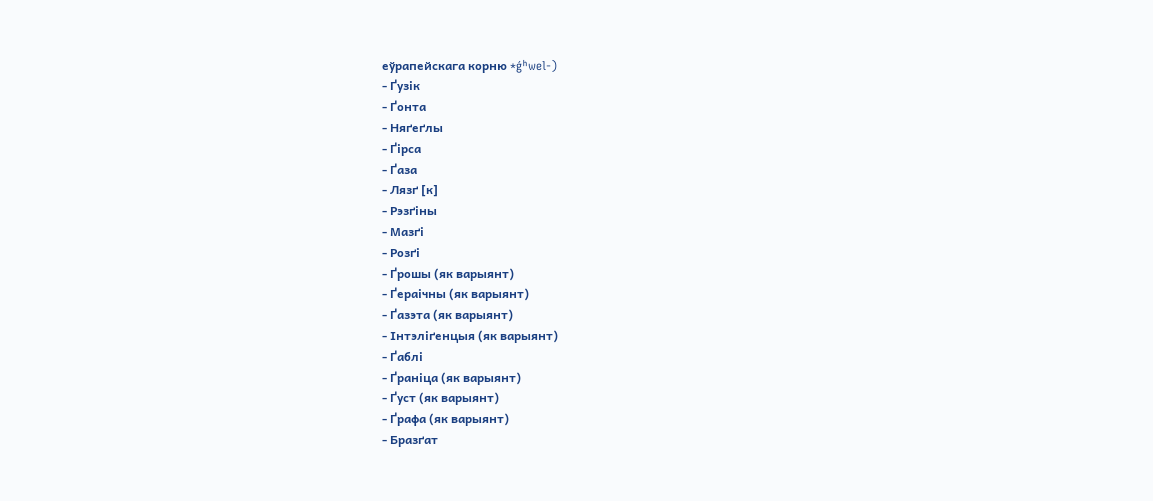еўрапейскага корню *ǵʰwel-)
- Ґузік
- Ґонта
- Няґеґлы
- Ґірса
- Ґаза
- Лязґ [к]
- Рэзґіны
- Мазґі
- Розґі
- Ґрошы (як варыянт)
- Ґераічны (як варыянт)
- Ґазэта (як варыянт)
- Інтэліґенцыя (як варыянт)
- Ґаблі
- Ґраніца (як варыянт)
- Ґуст (як варыянт)
- Ґрафа (як варыянт)
- Бразґат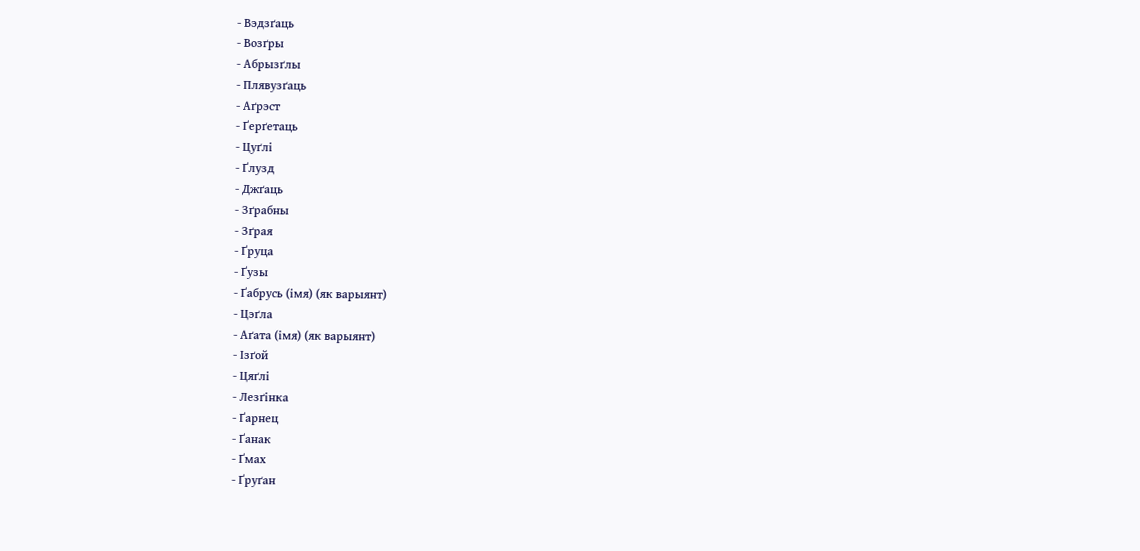- Вэдзґаць
- Возґры
- Абрызґлы
- Плявузґаць
- Аґрэст
- Ґерґетаць
- Цуґлі
- Ґлузд
- Джґаць
- Зґрабны
- Зґрая
- Ґруца
- Ґузы
- Ґабрусь (імя) (як варыянт)
- Цэґла
- Аґата (імя) (як варыянт)
- Ізґой
- Цяґлі
- Лезґінка
- Ґарнец
- Ґанак
- Ґмах
- Ґруґан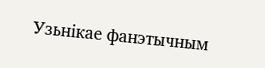Узьнікае фанэтычным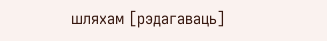шляхам [рэдагаваць]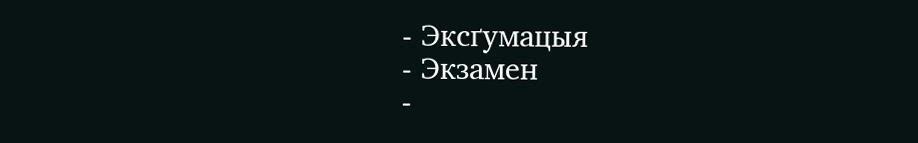- Эксґумацыя
- Экзамен
-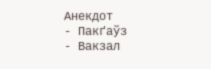Анекдот
- Пакґаўз
- Вакзал